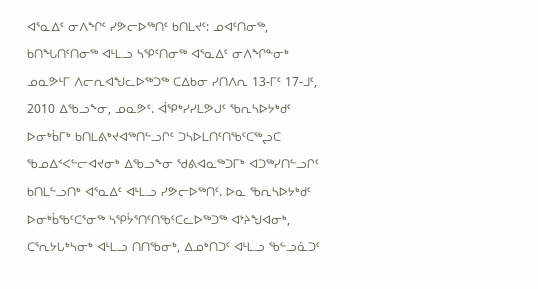ᐊᕐᓇᐃᑦ ᓂᐱᖏᑦ ᓯᕗᓕᐅᖅᑎᑦ ᑲᑎᒪᔪᑦ: ᓄᐊᑦᑎᓂᖅ, ᑲᑎᖓᑎᑦᑎᓂᖅ ᐊᒻᒪᓗ ᓴᕿᑦᑎᓂᖅ ᐊᕐᓇᐃᑦ ᓂᐱᖏᓐᓂᒃ ᓄᓇᕗᒻᒥ ᐱᓕᕆᐊᖑᓚᐅᖅᑐᖅ ᑕᐃᑲᓂ ᓯᑎᐱᕆ 13-ᒥᑦ 17-ᒧᑦ, 2010 ᐃᖃᓗᖕᓂ, ᓄᓇᕗᑦ. ᐋᕿᒃᓯᓯᒪᕗᒍᑦ ᖃᕆᓴᐅᔭᒃᑯᑦ ᐅᓂᒃᑳᒥᒃ ᑲᑎᒪᕕᒃᔪᐊᖅᑎᓪᓗᒋᑦ ᑐᓴᐅᒪᑎᑦᑎᖃᑦᑕᖅᖢᑕ ᖃᓄᐃᑉᐸᓪᓕᐊᔪᓂᒃ ᐃᖃᓗᖕᓂ ᖁᕕᐊᓇᖅᑐᒥᒃ ᐊᑐᖅᓯᑎᓪᓗᒋᑦ ᑲᑎᒪᓪᓗᑎᒃ ᐊᕐᓇᐃᑦ ᐊᒻᒪᓗ ᓯᕗᓕᐅᖅᑎᑦ. ᐅᓇ ᖃᕆᓴᐅᔭᒃᑯᑦ ᐅᓂᒃᑳᖃᑦᑕᕐᓂᖅ ᓴᕿᔮᕐᑎᑦᑎᖃᑦᑕᓚᐅᖅᑐᖅ ᐊᔾᔨᖑᐊᓂᒃ, ᑕᕐᕆᔭᒐᒃᓴᓂᒃ ᐊᒻᒪᓗ ᑎᑎᖃᓂᒃ, ᐃᓄᒃᑎᑐᑦ ᐊᒻᒪᓗ ᖃᓪᓗᓈᑐᑦ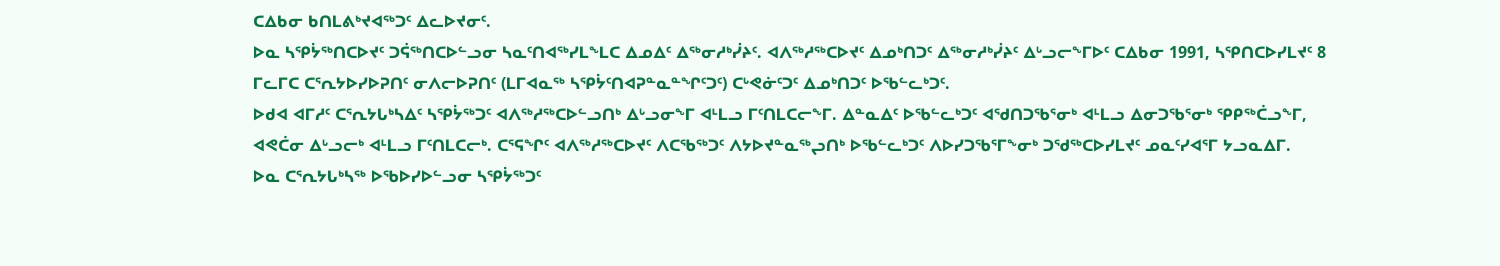ᑕᐃᑲᓂ ᑲᑎᒪᕕᒃᔪᐊᖅᑐᑦ ᐃᓚᐅᔪᓂᑦ.
ᐅᓇ ᓴᕿᔮᖅᑎᑕᐅᔪᑦ ᑐᕌᖅᑎᑕᐅᓪᓗᓂ ᓴᓇᑦᑎᐊᖅᓯᒪᖕᒪᑕ ᐃᓄᐃᑦ ᐃᖅᓂᓱᒃᓰᔨᑦ. ᐊᐱᖅᓱᖅᑕᐅᔪᑦ ᐃᓄᒃᑎᑐᑦ ᐃᖅᓂᓱᒃᓰᔨᑦ ᐃᒡᓗᓕᖕᒥᐅᑦ ᑕᐃᑲᓂ 1991, ᓴᕿᑎᑕᐅᓯᒪᔪᑦ 8 ᒥᓚᒥᑕ ᑕᕐᕆᔭᐅᓯᐅᕈᑎᑦ ᓂᐱᓕᐅᕈᑎᑦ (ᒪᒥᐊᓇᖅ ᓴᕿᔮᑦᑎᐊᕈᓐᓇᓐᖏᑦᑐᑦ) ᑕᒡᕙᓃᑦᑐᑦ ᐃᓄᒃᑎᑐᑦ ᐅᖃᓪᓚᒃᑐᑦ.
ᐅᑯᐊ ᐊᒥᓱᑦ ᑕᕐᕆᔭᒐᒃᓴᐃᑦ ᓴᕿᔮᖅᑐᑦ ᐊᐱᖅᓱᖅᑕᐅᓪᓗᑎᒃ ᐃᒡᓗᓂᖕᒥ ᐊᒻᒪᓗ ᒥᑦᑎᒪᑕᓕᖕᒥ. ᐃᓐᓇᐃᑦ ᐅᖃᓪᓚᒃᑐᑦ ᐊᖁᑎᑐᖃᕐᓂᒃ ᐊᒻᒪᓗ ᐃᓂᑐᖃᕐᓂᒃ ᕿᑭᖅᑖᓗᖕᒥ, ᐊᕙᑖᓂ ᐃᒡᓗᓕᒃ ᐊᒻᒪᓗ ᒥᑦᑎᒪᑕᓕᒃ. ᑕᕐᕋᖏᑦ ᐊᐱᖅᓱᖅᑕᐅᔪᑦ ᐱᑕᖃᖅᑐᑦ ᐱᔭᐅᔪᓐᓇᖅᖢᑎᒃ ᐅᖃᓪᓚᒃᑐᑦ ᐱᐅᓯᑐᖃᕐᒥᖕᓂᒃ ᑐᖁᖅᑕᐅᓯᒪᔪᑦ ᓄᓇᑦᓯᐊᕐᒥ ᔭᓗᓇᐃᒥ.
ᐅᓇ ᑕᕐᕆᔭᒐᒃᓴᖅ ᐅᖃᐅᓯᐅᓪᓗᓂ ᓴᕿᔮᖅᑐᑦ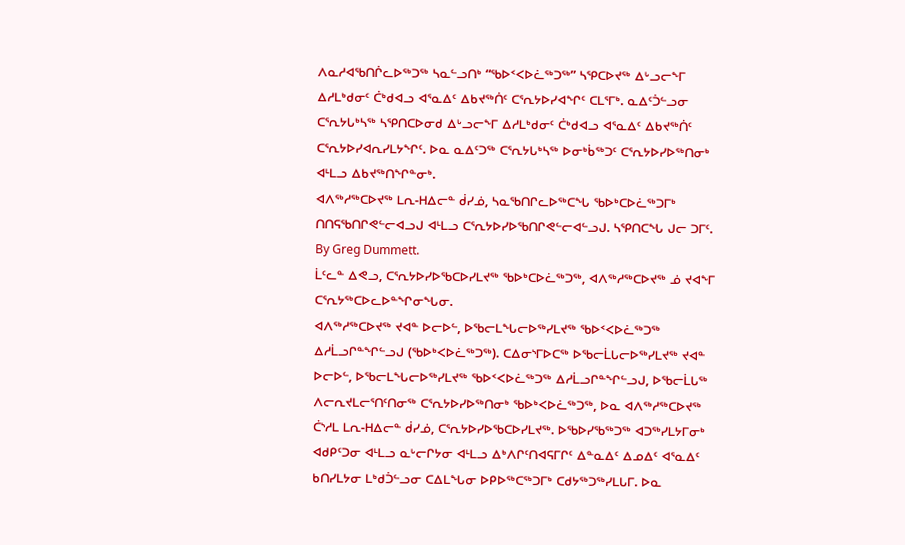ᐱᓇᓱᐊᖃᑎᒌᓚᐅᖅᑐᖅ ᓴᓇᓪᓗᑎᒃ “ᖃᐅᑉᐸᐅᓛᖅᑐᖅ” ᓴᕿᑕᐅᔪᖅ ᐃᒡᓗᓕᖕᒥ ᐃᓱᒪᒃᑯᓂᑦ ᑖᒃᑯᐊᓗ ᐊᕐᓇᐃᑦ ᐃᑲᔪᖅᑏᑦ ᑕᕐᕆᔭᐅᓯᐊᖏᑦ ᑕᒪᕐᒥᒃ. ᓇᐃᑦᑑᓪᓗᓂ ᑕᕐᕆᔭᒐᒃᓴᖅ ᓴᕿᑎᑕᐅᓂᑯ ᐃᒡᓗᓕᖕᒥ ᐃᓱᒪᒃᑯᓂᑦ ᑖᒃᑯᐊᓗ ᐊᕐᓇᐃᑦ ᐃᑲᔪᖅᑏᑦ ᑕᕐᕆᔭᐅᓯᐊᕆᓯᒪᔭᖏᑦ. ᐅᓇ ᓇᐃᑦᑐᖅ ᑕᕐᕆᔭᒐᒃᓴᖅ ᐅᓂᒃᑳᖅᑐᑦ ᑕᕐᕆᔭᐅᓯᐅᖅᑎᓂᒃ ᐊᒻᒪᓗ ᐃᑲᔪᖅᑎᖏᓐᓂᒃ.
ᐊᐱᖅᓱᖅᑕᐅᔪᖅ ᒪᕆ-ᕼᐃᓕᓐ ᑰᓯᓅ, ᓴᓇᖃᑎᒋᓚᐅᖅᑕᖓ ᖃᐅᒃᑕᐅᓛᖅᑐᒥᒃ ᑎᑎᕋᖃᑎᒋᕙᓪᓕᐊᓗᒍ ᐊᒻᒪᓗ ᑕᕐᕆᔭᐅᓯᐅᖃᑎᒋᕙᓪᓕᐊᓪᓗᒍ. ᓴᕿᑎᑕᖓ ᒍᓕ ᑐᒥᑦ. By Greg Dummett.
ᒫᑦᓚᓐ ᐃᕙᓗ, ᑕᕐᕆᔭᐅᓯᐅᖃᑕᐅᓯᒪᔪᖅ ᖃᐅᒃᑕᐅᓛᖅᑐᖅ, ᐊᐱᖅᓱᖅᑕᐅᔪᖅ ᓅ ᔪᐊᖕᒥ ᑕᕐᕆᔭᖅᑕᐅᓚᐅᓐᖏᓂᖓᓂ.
ᐊᐱᖅᓱᖅᑕᐅᔪᖅ ᔪᐊᓐ ᐅᓕᐅᓪ, ᐅᖃᓕᒪᖓᓕᐅᖅᓯᒪᔪᖅ ᖃᐅᑉᐸᐅᓛᖅᑐᖅ ᐃᓱᒫᓗᒋᓐᖏᓪᓗᒍ (ᖃᐅᒃᐸᐅᓛᖅᑐᖅ). ᑕᐃᓂᔅᒥᐅᑕᖅ ᐅᖃᓕᒫᒐᓕᐅᖅᓯᒪᔪᖅ ᔪᐊᓐ ᐅᓕᐅᓪ, ᐅᖃᓕᒪᖓᓕᐅᖅᓯᒪᔪᖅ ᖃᐅᑉᐸᐅᓛᖅᑐᖅ ᐃᓱᒫᓗᒋᓐᖏᓪᓗᒍ, ᐅᖃᓕᒫᒐᖅ ᐱᓕᕆᔪᒪᓕᕐᑎᑦᑎᓂᖅ ᑕᕐᕆᔭᐅᓯᐅᖅᑎᓂᒃ ᖃᐅᒃᐸᐅᓛᖅᑐᖅ, ᐅᓇ ᐊᐱᖅᓱᖅᑕᐅᔪᖅ ᑖᔅᓱᒪ ᒪᕆ-ᕼᐃᓕᓐ ᑰᓯᓅ, ᑕᕐᕆᔭᐅᓯᐅᖃᑕᐅᓯᒪᔪᖅ. ᐅᖃᐅᓯᖃᖅᑐᖅ ᐊᑐᖅᓯᒪᔭᒥᓂᒃ ᐊᑯᑭᑦᑐᓂ ᐊᒻᒪᓗ ᓇᒡᓕᒋᔭᓂ ᐊᒻᒪᓗ ᐃᒃᐱᒋᑦᑎᐊᕋᒥᒋᑦ ᐃᓐᓇᐃᑦ ᐃᓄᐃᑦ ᐊᕐᓇᐃᑦ ᑲᑎᓯᒪᔭᓂ ᒪᒃᑯᑑᓪᓗᓂ ᑕᐃᒪᖓᓂ ᐅᑭᐅᖅᑕᖅᑐᒥᒃ ᑕᑯᔭᖅᑐᖅᓯᒪᒐᒥ. ᐅᓇ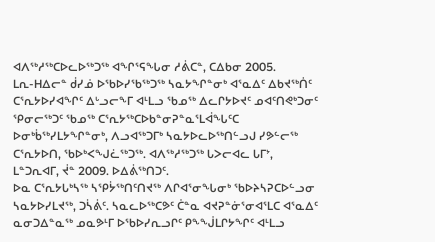ᐊᐱᖅᓱᖅᑕᐅᓚᐅᖅᑐᖅ ᐊᖏᕐᕋᖓᓂ ᓱᕖᑕᓐ, ᑕᐃᑲᓂ 2005.
ᒪᕆ-ᕼᐃᓕᓐ ᑰᓯᓅ ᐅᖃᐅᓯᖃᖅᑐᖅ ᓴᓇᔭᖏᓐᓂᒃ ᐊᕐᓇᐃᑦ ᐃᑲᔪᖅᑏᑦ ᑕᕐᕆᔭᐅᓯᐊᖏᑦ ᐃᒡᓗᓕᖕᒥ ᐊᒻᒪᓗ ᖃᓄᖅ ᐃᓚᒋᔭᐅᔪᑦ ᓄᐊᑦᑎᕙᒃᑐᓂᑦ ᕿᓂᓕᖅᑐᑦ ᖃᓄᖅ ᑕᕐᕆᔭᖅᑕᐅᑲᓐᓂᕈᓐᓇᕐᒪᐋᖓᑦᑕ ᐅᓂᒃᑳᖅᓯᒪᔭᖏᓐᓂᒃ, ᐱᓗᐊᖅᑐᒥᒃ ᓴᓇᔭᐅᓚᐅᖅᑎᓪᓗᒍ ᓯᕗᓪᓕᖅ ᑕᕐᕆᔭᐅᑎ, ᖃᐅᒃᐸᖑᓛᖅᑐᖅ. ᐊᐱᖅᓱᖅᑐᖅ ᒐᐳᓕᐊᓚ ᒐᒥᔾ, ᒪᓐᑐᕆᐊᒥ, ᔫᓐ 2009. ᐅᐃᕖᖅᑎᑐᑦ.
ᐅᓇ ᑕᕐᕆᔭᒐᒃᓴᖅ ᓴᕿᔮᖅᑎᑦᑎᔪᖅ ᐱᒋᐊᕐᓂᖓᓂᒃ ᖃᐅᔨᓴᕈᑕᐅᓪᓗᓂ ᓴᓇᔭᐅᓯᒪᔪᖅ, ᑐᓵᕖᑦ. ᓴᓇᓚᐅᖅᑕᕗᑦ ᑖᓐᓇ ᐊᔪᕈᓐᓃᕐᓂᐊᕐᒪᑕ ᐊᕐᓇᐃᑦ ᓇᓂᑐᐃᓐᓇᖅ ᓄᓇᕗᒻᒥ ᐅᖃᐅᓯᕆᓗᒋᑦ ᑭᖕᖒᒪᒋᔭᖏᑦ ᐊᒻᒪᓗ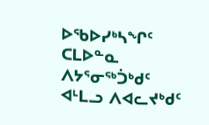ᐅᖃᐅᓯᒃᓴᖏᑦ ᑕᒪᐅᓐᓇ ᐱᔭᕐᓂᖅᑑᒃᑯᑦ ᐊᒻᒪᓗ ᐱᐊᓚᔪᒃᑯᑦ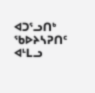ᐊᑐᕐᓗᑎᒃ ᖃᐅᔨᓴᕈᑎᑦ ᐊᒻᒪᓗ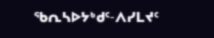ᖃᕆᓴᐅᔭᒃᑯᑦ-ᐱᓯᒪᔪᑦ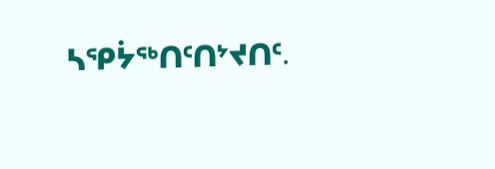ᓴᕿᔮᖅᑎᑦᑎᔾᔪᑎᑦ.